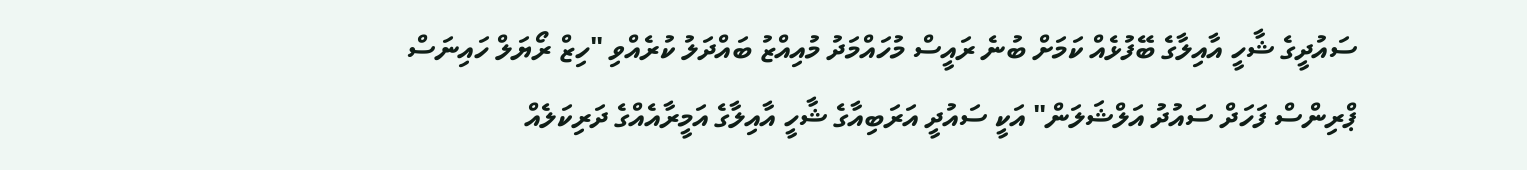ސައުދީގެ ޝާހީ އާއިލާގެ ބޭފުޅެއް ކަމަށް ބުނެ ރައީސް މުހައްމަދު މުއިއްޒު ބައްދަލު ކުރެއްވި "ހިޒް ރޯޔަލް ހައިނަސް ޕްރިންސް ފަހަދް ސައުދު އަލްޝަލަން" އަކީ ސައުދީ އަރަބިއާގެ ޝާހީ އާއިލާގެ އަމީރާއެއްގެ ދަރިކަލެއް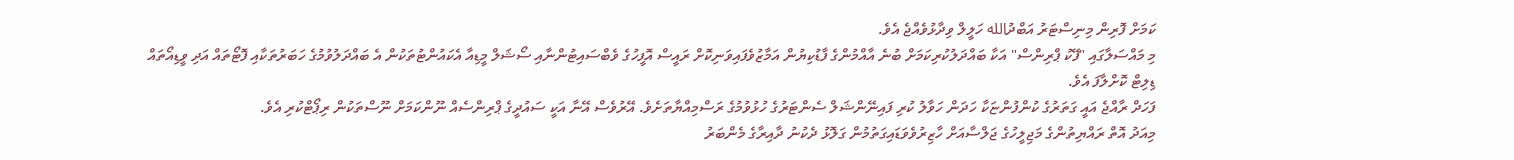ކަމަށް ފޮރިން މިނިސްޓަރު އަބްދުالله ހަލީލް ވިދާޅުވެއްޖެ އެވެ.
މި މައްސަލާގައި "ފޭކު ޕްރިންސް" އަކާ ބައްދަލުކުރިކަމަށް ބުނެ އާއްމުންގެ ފާޑުކިޔުން އަމާޒުވެފައިވަނިކޮށް ރައީސް އޮފީހުގެ ވެބްސައިޓުންނާއި ސޯޝަލް މީޑިއާ އެކައުންޓުތަކުން އެ ބައްދަލުވުމުގެ ހަބަރުތަކާއި ފޮޓޯތައް އަދި ވީޑިއޯތައް ޑިލިޓް ކޮށްލާފަ އެވެ.
ފަހަދް ރާއްޖެ އައީ ގަތަރުގެ ކުންފުންޏަކާ ހަދަން ހަވާލު ކުރި ފައިނޭންޝަލް ސެންޓަރުގެ ހުޅުވުމުގެ ރަސްމިއްޔާތަށެވެ. އޭރުވެސް އޭނާ އަކީ ސައުދީގެ ޕްރިންސެއް ނޫންކަމަށް ނޫސްތަކުން ރިޕޯޓްކުރި އެވެ.
މިއަދު އޮތް ރައްޔިތުންގެ މަޖިލީހުގެ ޖަލްސާއަށް ހާޒިރުވެވަޑައިގަތުމުން ގަލޮޅު ދެކުނު ދާއިރާގެ މެންބަރު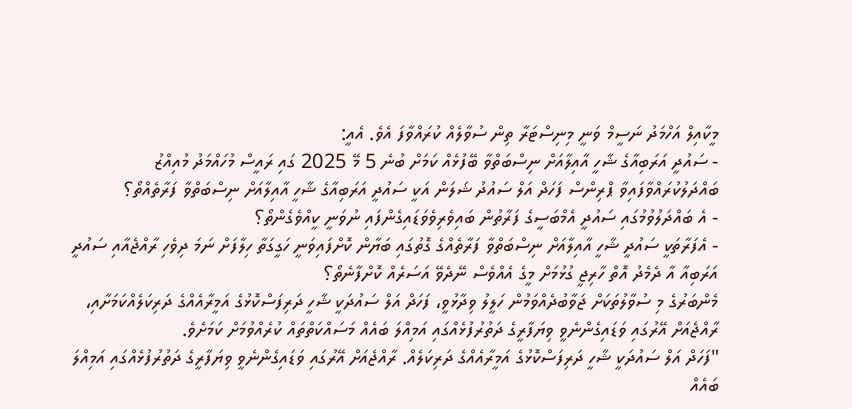މީކާއިލް އަހްމަދު ނަސީމް ވަނީ މިނިސްޓަރާ ތިން ސުވާލެއް ކުރައްވާފަ އެވެ. އެއީ:
- ސައުދީ އަރަބިއާގެ ޝާހީ އާއިލާއަށް ނިސްބަތްވާ ބޭފުޅެއް ކަމަށް ބުނެ 5 މޭ 2025 ގައި ރައީސް މުހައްމަދު މުއިއްޒު ބައްދަލުކުރައްވާފައިވާ ޕްރިންސް ފަހަދް އަލް ސައުދު ޝަލަން އަކީ ސައުދީ އަރަބިއާގެ ޝާހީ އާއިލާއަށް ނިސްބަތްވާ ފަރާތެއްތޯ؟
- އެ ބައްދަލުވުމުގައި ސައުދީ އެމްބަސީގެ ފަރާތުން ބައިވެރިވެވަޑައިގެންފައި ނުވަނީ ކީއްވެގެންތޯ؟
- އެފަރާތަކީ ސައުދީ ޝާހީ އާއިލާއަށް ނިސްބަތްވާ ފަރާތެއްގެ ގޮތުގައި ބަޔާން ކޮށްފައިވަނީ ހަގީގަތާ ހިލާފަށް ނަމަ ދިވެހި ރާއްޖެއާއި ސައުދީ އަރަބިއާ އާ ދެމެދު އޮތް ހާރިޖީ ގުޅުމަށް މީގެ އެއްވެސް ނޭދެވޭ އަސަރެއް ކޮށްފާނެތޯ؟
މެންބަރުގެ މި ސުވާލުތަކަށް ޖަވާބުދެއްވަމުން ހަލީލު ވިދާޅުވީ، ފަހަދް އަލް ސައުދަކީ ޝާހީ ދަރިފަސްކޮޅުގެ އަމީރާއެއްގެ ދަރިކަލެއްކަމަށާއި، ރާއްޖެއަށް އޭރުގައި ވަޑައިގެންނެވީ ވިޔަފާރީގެ ދަތުރުފުޅެއްގައި އަމިއްލަ ބައެއް މަސައްކަތްތައް ކުރެއްވުމަށް ކަމަށެވެ.
"ފަހަދް އަލް ސައުދަކީ ޝާހީ ދަރިފަސްކޮޅުގެ އަމީރާއެއްގެ ދަރިކަލެއް. ރާއްޖެއަށް އޭރުގައި ވަޑައިގެންނެވީ ވިޔަފާރީގެ ދަތުރުފުޅެއްގައި އަމިއްލަ ބައެއް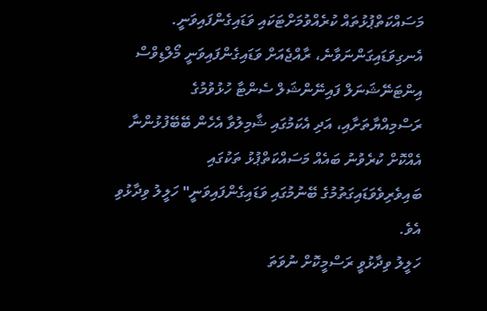މަސައްކަތްޕުޅުތައް ކުރެއްވުމަށްޓަކައި ވަޑައިގެންފައިވަނީ. އެނގިވަޑައިގަންނަވާނެ، ރާއްޖެއަށް ވަޑައިގެންފައިވަނީ މޯލްޑިވްސް އިންޓަނޭޝަނަލް ފައިނޭންޝަލް ސެންޓާ ހުޅުވުމުގެ ރަސްމިއްޔާތަށާއި، އަދި އެކަމުގައި ޝާމިލުވާ އެހެން ބޭބޭފުޅުންނާ އެއްކޮށް ކުރެވުނު ބައެއް މަސައްކަތްޕުޅު ތަކުގައި ބައިވެރިވެވަޑައިގަތުމުގެ ބޭނުމުގައި ވަޑައިގެންފައިވަނީ" ހަލީލު ވިދާޅުވި އެވެ.
ހަލީލު ވިދާޅުވީ ރަސްމީކޮށް ނުވަތަ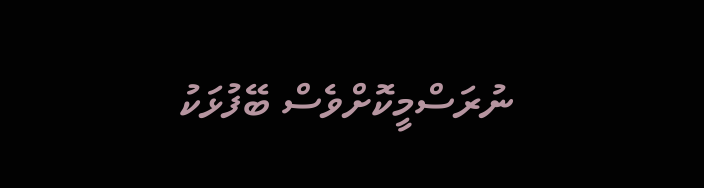ނުރަސްމީކޮށްވެސް ބޭފުޅަކު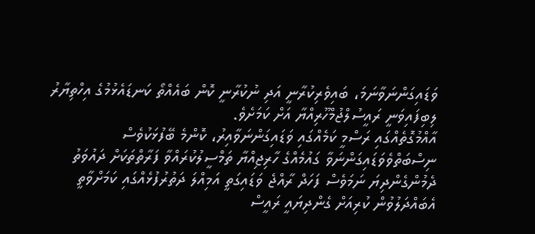ވަޑައިގަންނަވާނަމަ، ބައިވެރިކުރާނީ އަދި ނުކުރާނީ ކޮން ބައެއްތޯ ކަނޑައެޅުމުގެ އިހްތިޔާރު ލިބިފައިވަނީ ރައީސުލްޖުމްހޫރިއްޔާ އަށް ކަމަށެވެ.
އާއްމުގޮތެއްގައި ރަސްމީ ކަމެއްގައި ވަޑައިގަންނަވާއިރު، ކޮންމެ ބޭފުޅަކުވެސް ނިސްބަތްވެވަޑައިގަންނަވާ ގައުމެއްގެ ހާރިޖިއްޔާ ތަމްސީލުކުރައްވާ ފަރާތްތަކަށް ދައުވަތު ދެމުންގެންދިޔަ ނަމަވެސް ފަހަދް ރާއްޖެ ވަޑައިގަތީ އަމިއްލަ ދަތުރުފުޅެއްގައި ކަމަށްވާތީ އެބައްދަލުވުން ކުރިއަށް ގެންދިޔައީ ރައީސް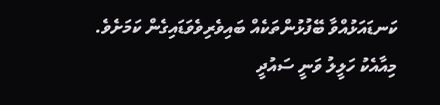ކަނޑައަޅުއްވާ ބޭފުޅުންތަކެއް ބައިވެރިވެވަޑައިގެން ކަމަށެވެ.
މިއާއެކު ހަލީލު ވަނީ ސައުދީ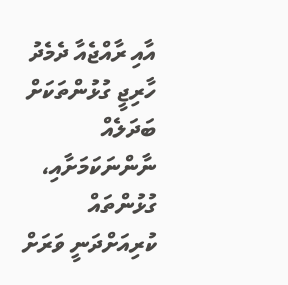އާއި ރާއްޖެއާ ދެމެދު ހާރިޖީ ގުޅުންތަކަށް ބަދަލެއް ނާންނަކަމަށާއި، ގުޅުންތައް ކުރިއަށްދަނީ ވަރަށް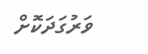ވަރުގަދަކޮށް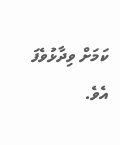ކަމަށް ވިދާޅުވެފަ އެވެ.